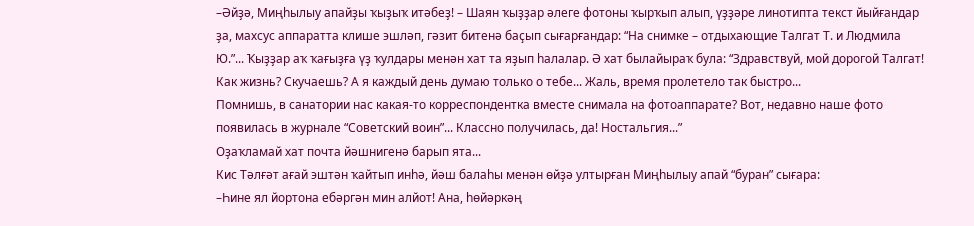–Әйҙә, Миңһылыу апайҙы ҡыҙыҡ итәбеҙ! – Шаян ҡыҙҙар әлеге фотоны ҡырҡып алып, үҙҙәре линотипта текст йыйғандар ҙа, махсус аппаратта клише эшләп, гәзит битенә баҫып сығарғандар: “На снимке – отдыхающие Талгат Т. и Людмила Ю.”... Ҡыҙҙар аҡ ҡағыҙға үҙ ҡулдары менән хат та яҙып һалалар. Ә хат былайыраҡ була: “Здравствуй, мой дорогой Талгат! Как жизнь? Скучаешь? А я каждый день думаю только о тебе... Жаль, время пролетело так быстро...
Помнишь, в санатории нас какая-то корреспондентка вместе снимала на фотоаппарате? Вот, недавно наше фото появилась в журнале “Советский воин”... Классно получилась, да! Ностальгия...”
Оҙаҡламай хат почта йәшнигенә барып ята...
Кис Тәлғәт ағай эштән ҡайтып инһә, йәш балаһы менән өйҙә ултырған Миңһылыу апай “буран” сығара:
–Һине ял йортона ебәргән мин алйот! Ана, һөйәркәң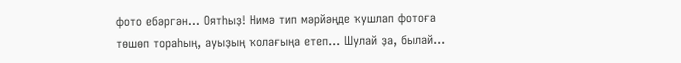фото ебәргән... Оятһыҙ! Нимә тип мәрйәңде ҡушлап фотоға төшөп тораһың, ауыҙың ҡолағыңа етеп... Шулай ҙа, былай...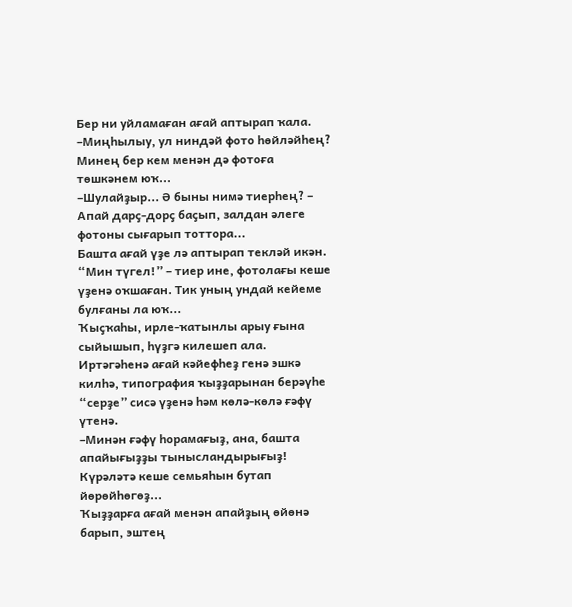Бер ни уйламаған ағай аптырап ҡала.
–Миңһылыу, ул ниндәй фото һөйләйһең? Минең бер кем менән дә фотоға төшкәнем юҡ...
–Шулайҙыр... Ә быны нимә тиерһең? – Апай дарҫ-дорҫ баҫып, залдан әлеге фотоны сығарып тоттора...
Башта ағай үҙе лә аптырап текләй икән. “Мин түгел!” – тиер ине, фотолағы кеше үҙенә оҡшаған. Тик уның ундай кейеме булғаны ла юҡ...
Ҡыҫҡаһы, ирле-ҡатынлы арыу ғына сыйышып, һүҙгә килешеп ала. Иртәгәһенә ағай кәйефһеҙ генә эшкә килһә, типография ҡыҙҙарынан берәүһе “серҙе” сисә үҙенә һәм көлә-көлә ғәфү үтенә.
–Минән ғәфү һорамағыҙ, ана, башта апайығыҙҙы тынысландырығыҙ! Күрәләтә кеше семьяһын бутап йөрөйһөгөҙ...
Ҡыҙҙарға ағай менән апайҙың өйөнә барып, эштең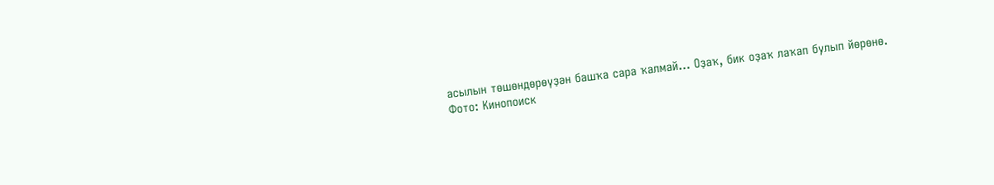асылын төшөндөрөүҙән башҡа сара ҡалмай... Оҙаҡ, бик оҙаҡ лаҡап булып йөрөнө.
Фото: Кинопоиск